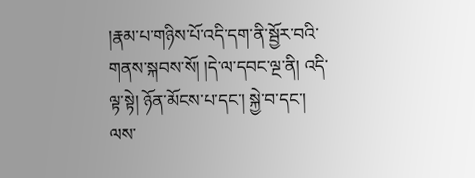།རྣམ་པ་གཉིས་པོ་འདི་དག་ནི་སྦྱོར་བའི་གནས་སྐབས་སོ། །དེ་ལ་དབང་ལྔ་ནི། འདི་ལྟ་སྟེ། ཉོན་མོངས་པ་དང་། སྐྱེ་བ་དང་། ལས་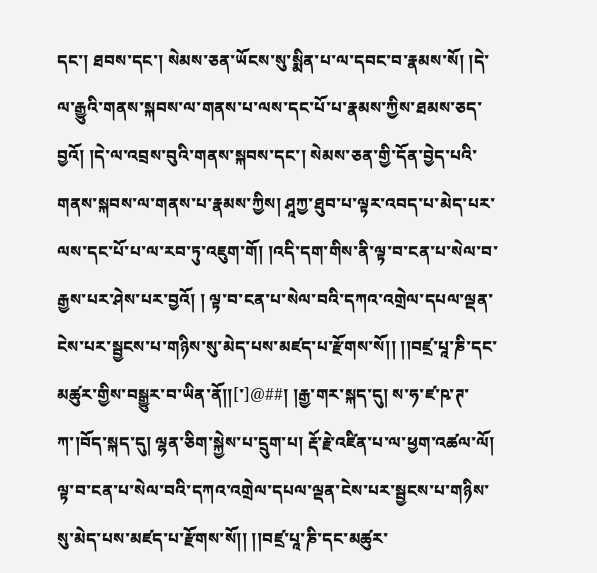དང་། ཐབས་དང་། སེམས་ཅན་ཡོངས་སུ་སྨིན་པ་ལ་དབང་བ་རྣམས་སོ། །དེ་ལ་རྒྱུའི་གནས་སྐབས་ལ་གནས་པ་ལས་དང་པོ་པ་རྣམས་ཀྱིས་ཐམས་ཅད་བྱའོ། །དེ་ལ་འབྲས་བུའི་གནས་སྐབས་དང་། སེམས་ཅན་གྱི་དོན་བྱེད་པའི་གནས་སྐབས་ལ་གནས་པ་རྣམས་ཀྱིས། ཤཱཀྱ་ཐུབ་པ་ལྟར་འབད་པ་མེད་པར་ལས་དང་པོ་པ་ལ་རབ་ཏུ་འཇུག་གོ། །འདི་དག་གིས་ནི་ལྟ་བ་ངན་པ་སེལ་བ་རྒྱས་པར་ཤེས་པར་བྱའོ། ། ལྟ་བ་ངན་པ་སེལ་བའི་དཀའ་འགྲེལ་དཔལ་ལྡན་ངེས་པར་སྦྱངས་པ་གཉིས་སུ་མེད་པས་མཛད་པ་རྫོགས་སོ།། །།བཛྲ་པཱ་ཎི་དང་མཚུར་གྱིས་བསྒྱུར་བ་ཡིན་ནོ།།[་]@##། །རྒྱ་གར་སྐད་དུ། ས་ཧ་ཛ་ཥ་ཊ་ཀ་།བོད་སྐད་དུ། ལྷན་ཅིག་སྐྱེས་པ་དྲུག་པ། རྡོ་རྗེ་འཛིན་པ་ལ་ཕྱག་འཚལ་ལོ། ལྟ་བ་ངན་པ་སེལ་བའི་དཀའ་འགྲེལ་དཔལ་ལྡན་ངེས་པར་སྦྱངས་པ་གཉིས་སུ་མེད་པས་མཛད་པ་རྫོགས་སོ།། །།བཛྲ་པཱ་ཎི་དང་མཚུར་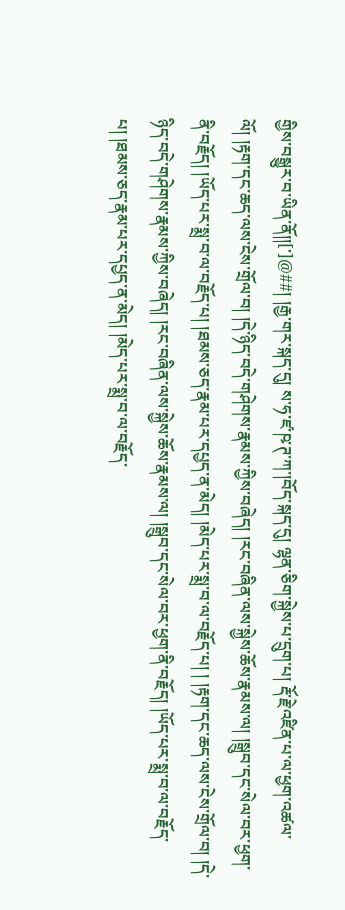གྱིས་བསྒྱུར་བ་ཡིན་ནོ།།[་]@##། །རྒྱ་གར་སྐད་དུ། ས་ཧ་ཛ་ཥ་ཊ་ཀ་།བོད་སྐད་དུ། ལྷན་ཅིག་སྐྱེས་པ་དྲུག་པ། རྡོ་རྗེ་འཛིན་པ་ལ་ཕྱག་འཚལ་ལོ། །རྟག་དང་ཆད་ལས་ངེས་གྲོལ་བ། །དེ་ཉིད་བདེ་གཤེགས་རྣམས་ཀྱིས་བཞེད། །རང་བཞིན་ལས་སྐྱེས་ཆོས་རྣམས་ལ། །སྒྲུབ་དང་སེལ་བར་ཕྱག་ནི་བརྗོད། །ཡོད་པར་སྨྲ་བ་ལ་བརྗོད་པ། །ཐམས་ཅད་རྣམ་པར་དཔྱད་ན་མེད། །མེད་པར་སྨྲ་བ་ལ་བརྗོད་པ། ། །རྟག་དང་ཆད་ལས་ངེས་གྲོལ་བ། །དེ་ཉིད་བདེ་གཤེགས་རྣམས་ཀྱིས་བཞེད། །རང་བཞིན་ལས་སྐྱེས་ཆོས་རྣམས་ལ། །སྒྲུབ་དང་སེལ་བར་ཕྱག་ནི་བརྗོད། །ཡོད་པར་སྨྲ་བ་ལ་བརྗོད་པ། །ཐམས་ཅད་རྣམ་པར་དཔྱད་ན་མེད། །མེད་པར་སྨྲ་བ་ལ་བརྗོད་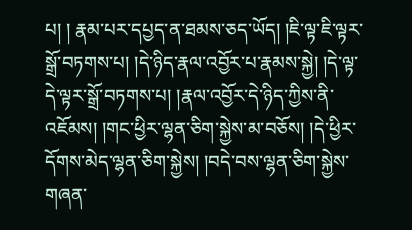པ། ། རྣམ་པར་དཔྱད་ན་ཐམས་ཅད་ཡོད། །ཇི་ལྟ་ཇི་ལྟར་སྒྲོ་བཏགས་པ། །དེ་ཉིད་རྣལ་འབྱོར་པ་རྣམས་སྐྱེ། །དེ་ལྟ་དེ་ལྟར་སྒྲོ་བཏགས་པ། །རྣལ་འབྱོར་དེ་ཉིད་ཀྱིས་ནི་འཇོམས། །གང་ཕྱིར་ལྷན་ཅིག་སྐྱེས་མ་བཅོས། །དེ་ཕྱིར་དོགས་མེད་ལྷན་ཅིག་སྐྱེས། །བདེ་བས་ལྷན་ཅིག་སྐྱེས་གཞན་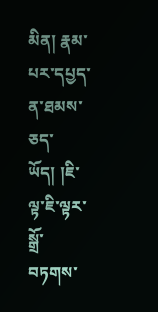མིན། རྣམ་པར་དཔྱད་ན་ཐམས་ཅད་ཡོད། །ཇི་ལྟ་ཇི་ལྟར་སྒྲོ་བཏགས་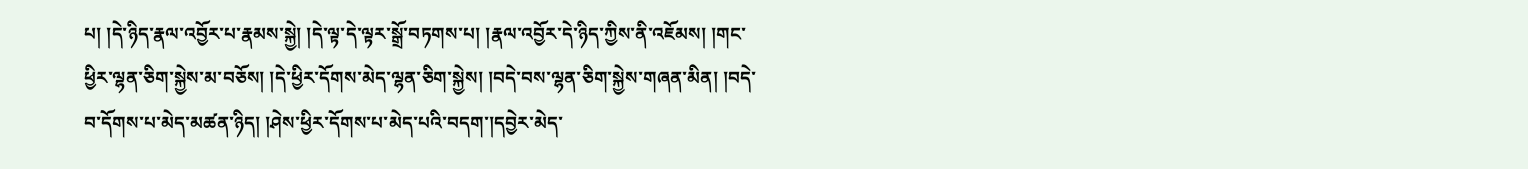པ། །དེ་ཉིད་རྣལ་འབྱོར་པ་རྣམས་སྐྱེ། །དེ་ལྟ་དེ་ལྟར་སྒྲོ་བཏགས་པ། །རྣལ་འབྱོར་དེ་ཉིད་ཀྱིས་ནི་འཇོམས། །གང་ཕྱིར་ལྷན་ཅིག་སྐྱེས་མ་བཅོས། །དེ་ཕྱིར་དོགས་མེད་ལྷན་ཅིག་སྐྱེས། །བདེ་བས་ལྷན་ཅིག་སྐྱེས་གཞན་མིན། །བདེ་བ་དོགས་པ་མེད་མཚན་ཉིད། །ཤེས་ཕྱིར་དོགས་པ་མེད་པའི་བདག་།དབྱེར་མེད་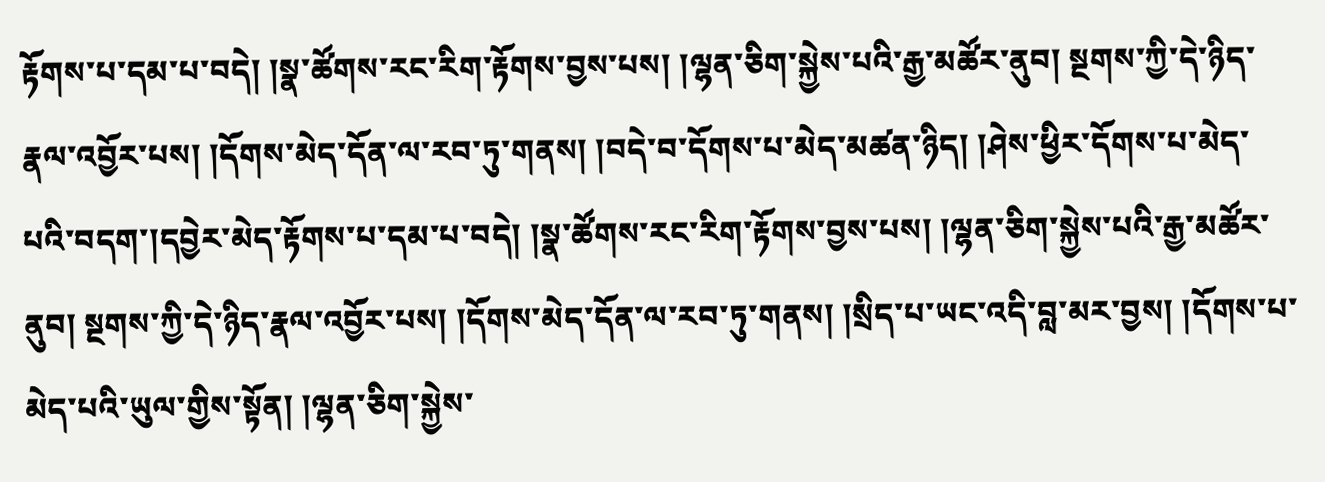རྟོགས་པ་དམ་པ་བདེ། །སྣ་ཚོགས་རང་རིག་རྟོགས་བྱས་པས། །ལྷན་ཅིག་སྐྱེས་པའི་རྒྱ་མཚོར་ནུབ། སྔགས་ཀྱི་དེ་ཉིད་རྣལ་འབྱོར་པས། །དོགས་མེད་དོན་ལ་རབ་ཏུ་གནས། །བདེ་བ་དོགས་པ་མེད་མཚན་ཉིད། །ཤེས་ཕྱིར་དོགས་པ་མེད་པའི་བདག་།དབྱེར་མེད་རྟོགས་པ་དམ་པ་བདེ། །སྣ་ཚོགས་རང་རིག་རྟོགས་བྱས་པས། །ལྷན་ཅིག་སྐྱེས་པའི་རྒྱ་མཚོར་ནུབ། སྔགས་ཀྱི་དེ་ཉིད་རྣལ་འབྱོར་པས། །དོགས་མེད་དོན་ལ་རབ་ཏུ་གནས། །སྲིད་པ་ཡང་འདི་བླ་མར་བྱས། །དོགས་པ་མེད་པའི་ཡུལ་གྱིས་སྟོན། །ལྷན་ཅིག་སྐྱེས་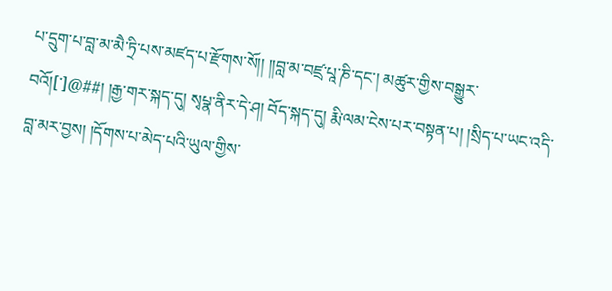པ་དྲུག་པ་བླ་མ་མཻ་ཏྲི་པས་མཛད་པ་རྫོགས་སོ།། །།བླ་མ་བཛྲ་པཱ་ཎི་དང་། མཚུར་གྱིས་བསྒྱུར་བའོ།[་]@##། །རྒྱ་གར་སྐད་དུ། སྭཔྣ་ནིར་དེ་ཤ། བོད་སྐད་དུ། རྨི་ལམ་ངེས་པར་བསྟན་པ། །སྲིད་པ་ཡང་འདི་བླ་མར་བྱས། །དོགས་པ་མེད་པའི་ཡུལ་གྱིས་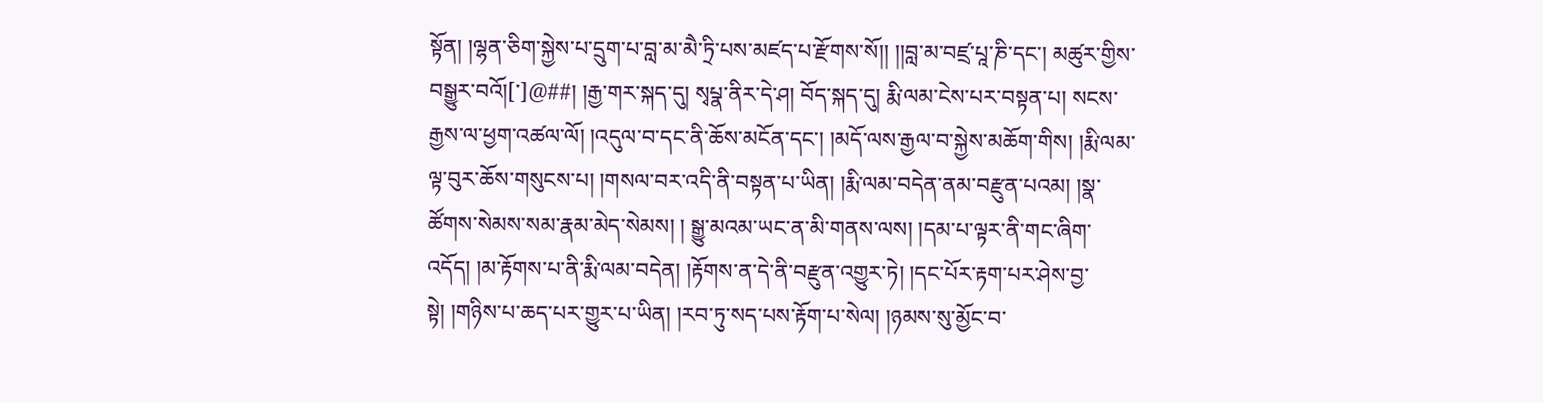སྟོན། །ལྷན་ཅིག་སྐྱེས་པ་དྲུག་པ་བླ་མ་མཻ་ཏྲི་པས་མཛད་པ་རྫོགས་སོ།། །།བླ་མ་བཛྲ་པཱ་ཎི་དང་། མཚུར་གྱིས་བསྒྱུར་བའོ།[་]@##། །རྒྱ་གར་སྐད་དུ། སྭཔྣ་ནིར་དེ་ཤ། བོད་སྐད་དུ། རྨི་ལམ་ངེས་པར་བསྟན་པ། སངས་རྒྱས་ལ་ཕྱག་འཚལ་ལོ། །འདུལ་བ་དང་ནི་ཆོས་མངོན་དང་། །མདོ་ལས་རྒྱལ་བ་སྐྱེས་མཆོག་གིས། །རྨི་ལམ་ལྟ་བུར་ཆོས་གསུངས་པ། །གསལ་བར་འདི་ནི་བསྟན་པ་ཡིན། །རྨི་ལམ་བདེན་ནམ་བརྫུན་པའམ། །སྣ་ཚོགས་སེམས་སམ་རྣམ་མེད་སེམས། ། སྒྱུ་མའམ་ཡང་ན་མི་གནས་ལས། །དམ་པ་ལྟར་ནི་གང་ཞིག་འདོད། །མ་རྟོགས་པ་ནི་རྨི་ལམ་བདེན། །རྟོགས་ན་དེ་ནི་བརྫུན་འགྱུར་ཏེ། །དང་པོར་རྟག་པར་ཤེས་བྱ་སྟེ། །གཉིས་པ་ཆད་པར་གྱུར་པ་ཡིན། །རབ་ཏུ་སད་པས་རྟོག་པ་སེལ། །ཉམས་སུ་མྱོང་བ་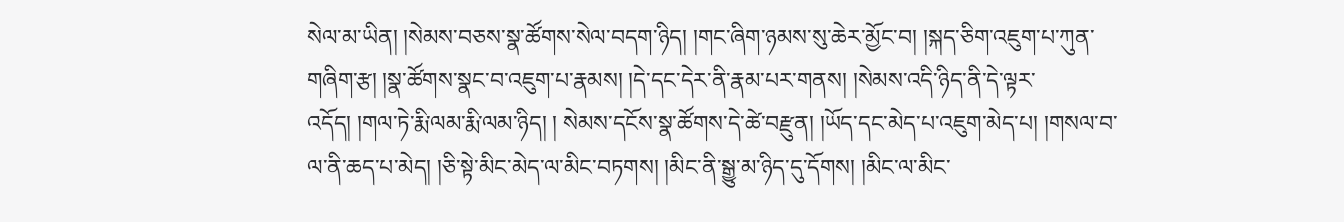སེལ་མ་ཡིན། །སེམས་བཅས་སྣ་ཚོགས་སེལ་བདག་ཉིད། །གང་ཞིག་ཉམས་སུ་ཆེར་མྱོང་བ། །སྐད་ཅིག་འཇུག་པ་ཀུན་གཞིག་རྩ། །སྣ་ཚོགས་སྣང་བ་འཇུག་པ་རྣམས། །དེ་དང་དེར་ནི་རྣམ་པར་གནས། །སེམས་འདི་ཉིད་ནི་དེ་ལྟར་འདོད། །གལ་ཏེ་རྨི་ལམ་རྨི་ལམ་ཉིད། ། སེམས་དངོས་སྣ་ཚོགས་དེ་ཚེ་བརྫུན། །ཡོད་དང་མེད་པ་འཇུག་མེད་པ། །གསལ་བ་ལ་ནི་ཆད་པ་མེད། །ཅི་སྟེ་མིང་མེད་ལ་མིང་བཏགས། །མིང་ནི་སྒྱུ་མ་ཉིད་དུ་དོགས། །མིང་ལ་མིང་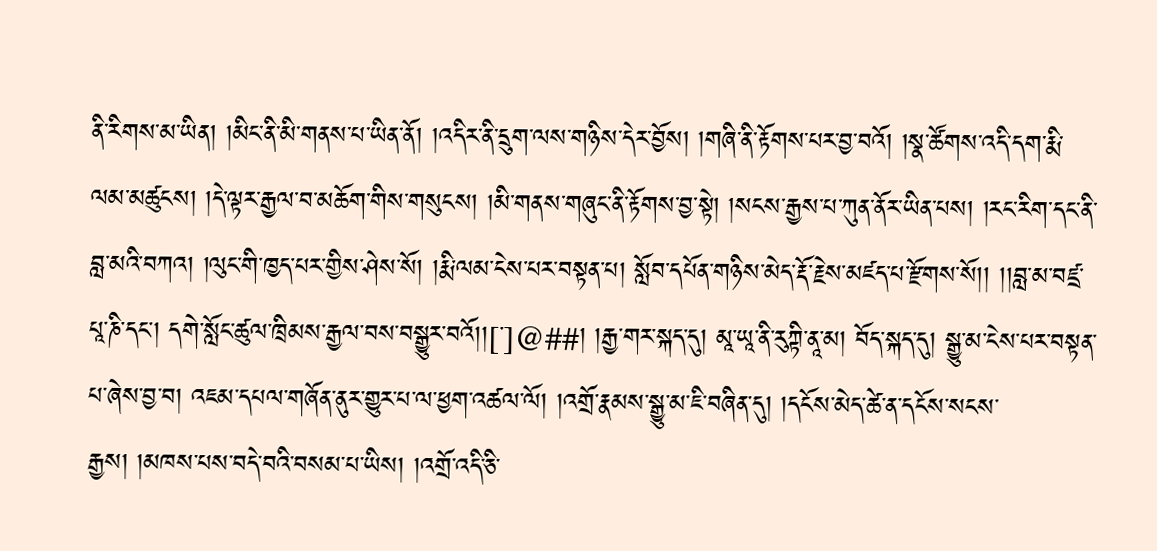ནི་རིགས་མ་ཡིན། །མིང་ནི་མི་གནས་པ་ཡིན་ནོ། །འདིར་ནི་དྲུག་ལས་གཉིས་དེར་བྱོས། །གཞི་ནི་རྟོགས་པར་བྱ་བའོ། །སྣ་ཚོགས་འདི་དག་རྨི་ལམ་མཚུངས། །དེ་ལྟར་རྒྱལ་བ་མཆོག་གིས་གསུངས། །མི་གནས་གཞུང་ནི་རྟོགས་བྱ་སྟེ། །སངས་རྒྱས་པ་ཀུན་ནོར་ཡིན་པས། །རང་རིག་དང་ནི་བླ་མའི་བཀའ། །ལུང་གི་ཁྱད་པར་གྱིས་ཤེས་སོ། །རྨི་ལམ་ངེས་པར་བསྟན་པ། སློབ་དཔོན་གཉིས་མེད་རྡོ་རྗེས་མཛད་པ་རྫོགས་སོ།། །།བླ་མ་བཛྲ་པཱ་ཎི་དང་། དགེ་སློང་ཚུལ་ཁྲིམས་རྒྱལ་བས་བསྒྱུར་བའོ།།[་]@##། །རྒྱ་གར་སྐད་དུ། མཱ་ཡཱ་ནི་རུཀྟི་ནཱ་མ། བོད་སྐད་དུ། སྒྱུ་མ་ངེས་པར་བསྟན་པ་ཞེས་བྱ་བ། འཇམ་དཔལ་གཞོན་ནུར་གྱུར་པ་ལ་ཕྱག་འཚལ་ལོ། །འགྲོ་རྣམས་སྒྱུ་མ་ཇི་བཞིན་དུ། །དངོས་མེད་ཚེ་ན་དངོས་སངས་རྒྱས། །མཁས་པས་བདེ་བའི་བསམ་པ་ཡིས། །འགྲོ་འདི་ཅི་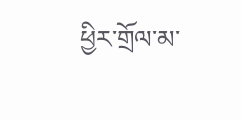ཕྱིར་གྲོལ་མ་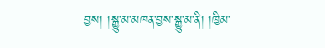བྱས། །སྒྱུ་མ་མཁན་བྱས་སྒྱུ་མ་ནི། །ཁྱིམ་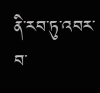ནི་རབ་ཏུ་འབར་བ་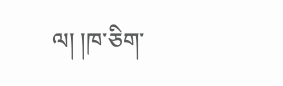ལ། །ཁ་ཅིག་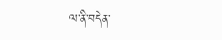ལ་ནི་བདེན་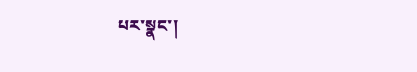པར་སྣང་།